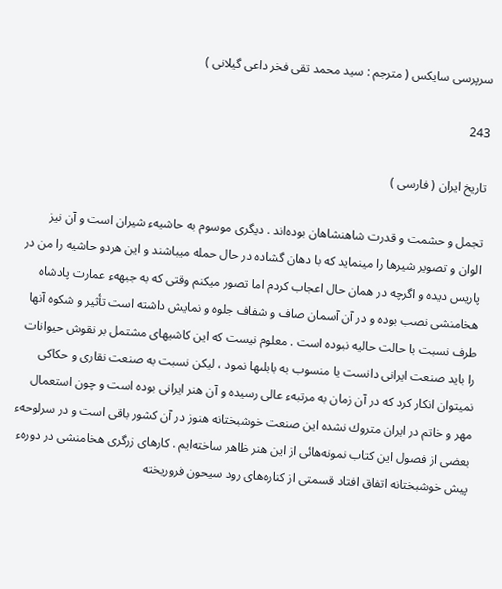سرپرسى سايكس ( مترجم : سيد محمد تقى فخر داعى گيلانى )

243

تاريخ ايران ( فارسى )

تجمل و حشمت و قدرت شاهنشاهان بوده‌اند . ديگرى موسوم به حاشيهء شيران است و آن نيز الوان و تصوير شيرها را مينمايد كه با دهان گشاده در حال حمله ميباشند و اين هردو حاشيه را من در پاريس ديده و اگرچه در همان حال اعجاب كردم اما تصور ميكنم وقتى كه به جبههء عمارت پادشاه هخامنشى نصب بوده و در آن آسمان صاف و شفاف جلوه و نمايش داشته است تأثير و شكوه آنها طرف نسبت با حالت حاليه نبوده است . معلوم نيست كه اين كاشيهاى مشتمل بر نقوش حيوانات را بايد صنعت ايرانى دانست يا منسوب به بابلىها نمود ، ليكن نسبت به صنعت نقارى و حكاكى نميتوان انكار كرد كه در آن زمان به مرتبهء عالى رسيده و آن هنر ايرانى بوده است و چون استعمال مهر و خاتم در ايران متروك نشده اين صنعت خوشبختانه هنوز در آن كشور باقى است و در سرلوحهء بعضى از فصول اين كتاب نمونه‌هائى از اين هنر ظاهر ساخته‌ايم . كارهاى زرگرى هخامنشى در دورهء پيش خوشبختانه اتفاق افتاد قسمتى از كناره‌هاى رود سيحون فروريخته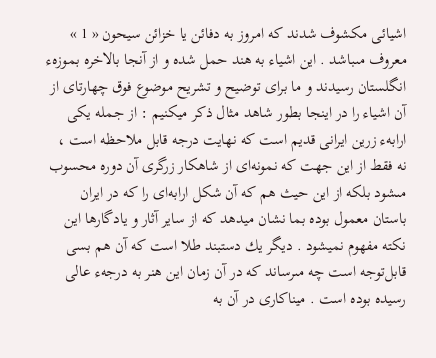اشيائى مكشوف شدند كه امروز به دفائن يا خزائن سيحون « 1 » معروف مىباشد . اين اشياء به هند حمل شده و از آنجا بالاخره بموزهء انگلستان رسيدند و ما براى توضيح و تشريح موضوع فوق چهارتاى از آن اشياء را در اينجا بطور شاهد مثال ذكر ميكنيم : از جمله يكى ارابهء زرين ايرانى قديم است كه نهايت درجه قابل ملاحظه است ، نه فقط از اين جهت كه نمونه‌اى از شاهكار زرگرى آن دوره محسوب مىشود بلكه از اين حيث هم كه آن شكل ارابه‌اى را كه در ايران باستان معمول بوده بما نشان ميدهد كه از ساير آثار و يادگارها اين نكته مفهوم نميشود . ديگر يك دستبند طلا است كه آن هم بسى قابل‌توجه است چه مىرساند كه در آن زمان اين هنر به درجهء عالى رسيده بوده است . ميناكارى در آن به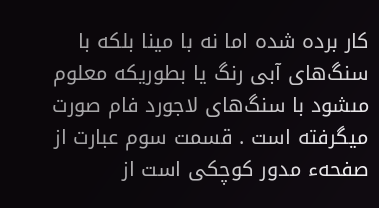كار برده شده اما نه با مينا بلكه با سنگ‌هاى آبى رنگ يا بطوريكه معلوم مىشود با سنگ‌هاى لاجورد فام صورت ميگرفته است . قسمت سوم عبارت از صفحهء مدور كوچكى است از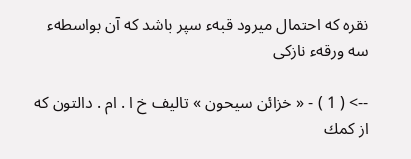نقره كه احتمال ميرود قبهء سپر باشد كه آن بواسطهء سه ورقهء نازكى

--> ( 1 ) - « خزائن سيحون » تاليف خ ا . ام . دالتون كه از كمك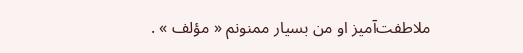ملاطفت‌آميز او من بسيار ممنونم « مؤلف » .